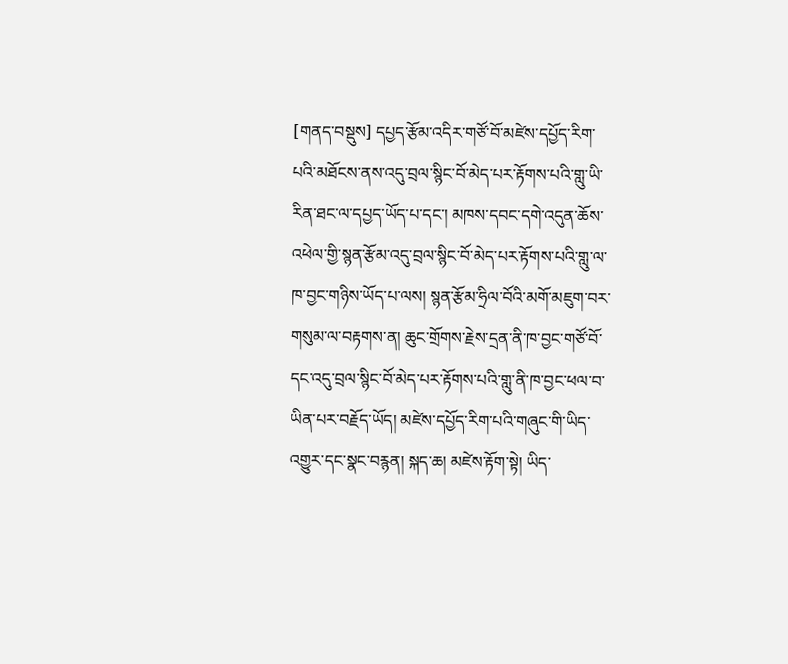[གནད་བསྡུས] དཔྱད་རྩོམ་འདིར་གཙོ་བོ་མཛེས་དཔྱོད་རིག་པའི་མཐོངས་ནས་འདུ་བྲལ་སྙིང་བོ་མེད་པར་རྟོགས་པའི་གླུ་ཡི་རིན་ཐང་ལ་དཔྱད་ཡོད་པ་དང་། མཁས་དབང་དགེ་འདུན་ཆོས་འཕེལ་གྱི་སྙན་རྩོམ་འདུ་བྲལ་སྙིང་བོ་མེད་པར་རྟོགས་པའི་གླུ་ལ་ཁ་བྱང་གཉིས་ཡོད་པ་ལས། སྙན་རྩོམ་ཧྲིལ་བོའི་མགོ་མཇུག་བར་གསུམ་ལ་བརྟགས་ན། ཆུང་གྲོགས་རྗེས་དྲན་ནི་ཁ་བྱང་གཙོ་བོ་དང་འདུ་བྲལ་སྙིང་བོ་མེད་པར་རྟོགས་པའི་གླུ་ནི་ཁ་བྱང་ཕལ་བ་ཡིན་པར་བརྗོད་ཡོད། མཛེས་དཔྱོད་རིག་པའི་གཞུང་གི་ཡིད་འགྱུར་དང་སྣང་བརྙན། སྐད་ཆ། མཛེས་རྟོག་སྟེ། ཡིད་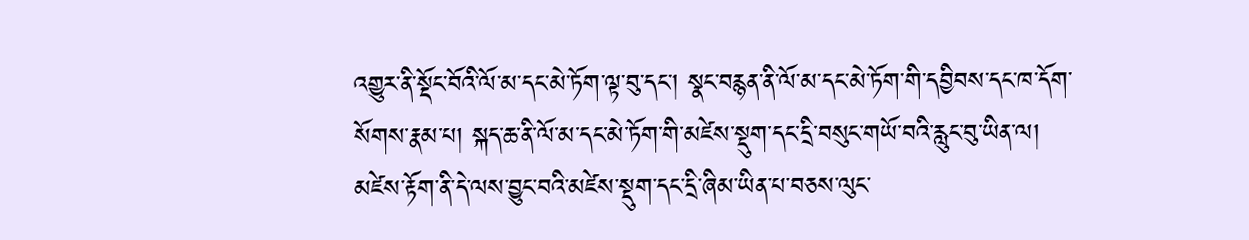འགྱུར་ནི་སྡོང་བོའི་ལོ་མ་དང་མེ་ཏོག་ལྟ་བུ་དང་། སྣང་བརྙན་ནི་ལོ་མ་དང་མེ་ཏོག་གི་དབྱིབས་དང་ཁ་དོག་སོགས་རྣམ་པ། སྐད་ཆ་ནི་ལོ་མ་དང་མེ་ཏོག་གི་མཛེས་སྡུག་དང་དྲི་བསུང་གཡོ་བའི་རླུང་བུ་ཡིན་ལ། མཛེས་རྟོག་ནི་དེ་ལས་བྱུང་བའི་མཛེས་སྡུག་དང་དྲི་ཞིམ་ཡིན་པ་བཅས་ལུང་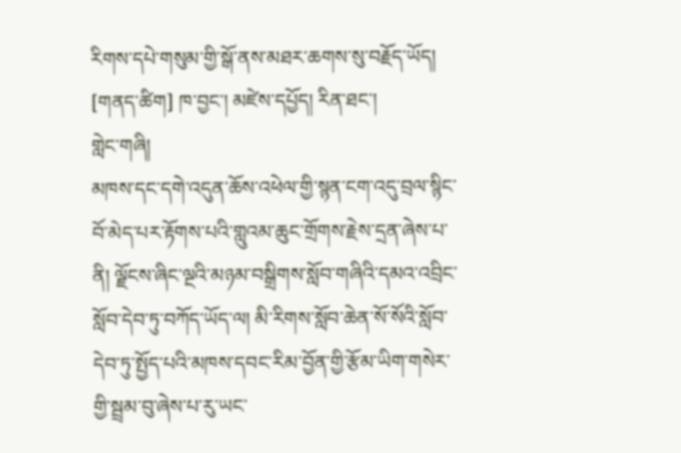རིགས་དཔེ་གསུམ་གྱི་སྒོ་ནས་མཐར་ཆགས་སུ་བརྗོད་ཡོད།
[གནད་ཚིག] ཁ་བྱང་། མཛེས་དཔྱོད། རིན་ཐང་།
གླེང་གཞི།
མཁས་དང་དགེ་འདུན་ཆོས་འཕེལ་གྱི་སྙན་ངག་འདུ་བྲལ་སྙིང་བོ་མེད་པར་རྟོགས་པའི་གླུའམ་ཆུང་གྲོགས་རྗེས་དྲན་ཞེས་པ་ནི། ལྗོངས་ཞིང་ལྔའི་མཉམ་བསྒྲིགས་སློབ་གཞིའི་དམའ་འབྲིང་སློབ་དེབ་ཏུ་བཀོད་ཡོད་ལ། མི་རིགས་སློབ་ཆེན་སོ་སོའི་སློབ་དེབ་ཏུ་སྤྱོད་པའི་མཁས་དབང་རིམ་བྱོན་གྱི་རྩོམ་ཡིག་གསེར་གྱི་སྦྲམ་བུ་ཞེས་པ་རུ་ཡང་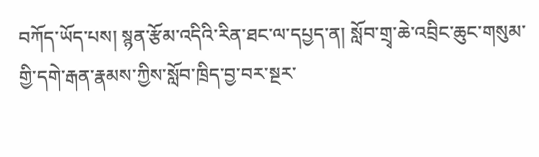བཀོད་ཡོད་པས། སྙན་རྩོམ་འདིའི་རིན་ཐང་ལ་དཔྱད་ན། སློབ་གྲྭ་ཆེ་འབྲིང་ཆུང་གསུམ་གྱི་དགེ་རྒན་རྣམས་ཀྱིས་སློབ་ཁྲིད་བྱ་བར་སྔར་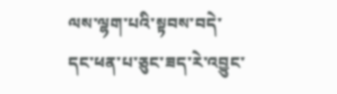ལས་ལྷག་པའི་སྟབས་བདེ་དང་ཕན་པ་ཅུང་ཟད་རེ་འབྱུང་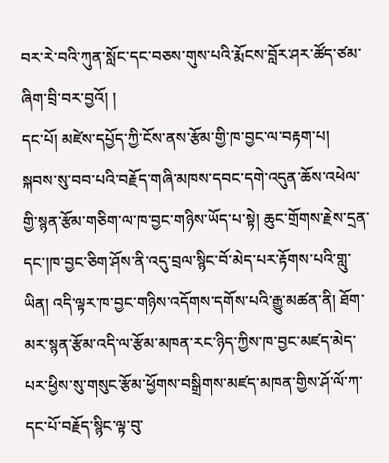བར་རེ་བའི་ཀུན་སློང་དང་བཅས་གུས་པའི་རྨོངས་བློར་ཤར་ཚོད་ཙམ་ཞིག་བྲི་བར་བྱའོ། །
དང་པོ། མཛེས་དཔྱོད་ཀྱི་ངོས་ནས་རྩོམ་གྱི་ཁ་བྱང་ལ་བརྟག་པ།
སྐབས་སུ་བབ་པའི་བརྗོད་གཞི་མཁས་དབང་དགེ་འདུན་ཆོས་འཕེལ་གྱི་སྙན་རྩོམ་གཅིག་ལ་ཁ་བྱང་གཉིས་ཡོད་པ་སྟེ། ཆུང་གྲོགས་རྗེས་དྲན་དང་།ཁ་བྱང་ཅིག་ཤོས་ནི་འདུ་བྲལ་སྙིང་བོ་མེད་པར་རྟོགས་པའི་གླུ་ཡིན། འདི་ལྟར་ཁ་བྱང་གཉིས་འདོགས་དགོས་པའི་རྒྱུ་མཚན་ནི། ཐོག་མར་སྙན་རྩོམ་འདི་ལ་རྩོམ་མཁན་རང་ཉིད་ཀྱིས་ཁ་བྱང་མཛད་མེད་པར་ཕྱིས་སུ་གསུང་རྩོམ་ཕྱོགས་བསྒྲིགས་མཛད་མཁན་གྱིས་ཤོ་ལོ་ཀ་དང་པོ་བརྗོད་སྙིང་ལྟ་བུ་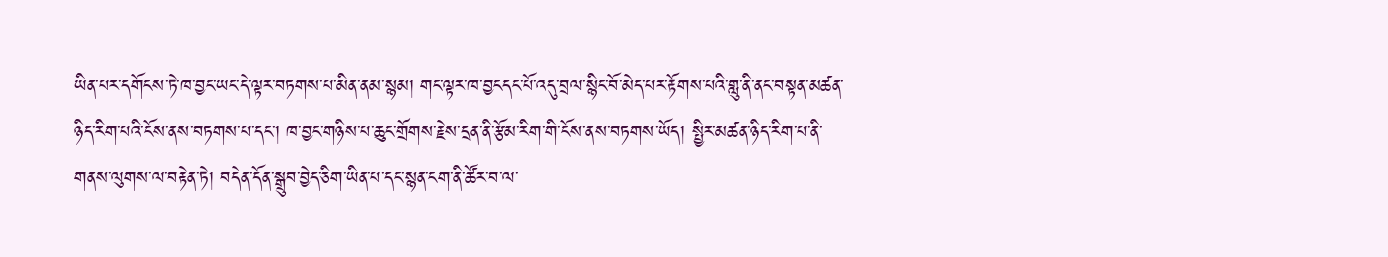ཡིན་པར་དགོངས་ཏེ་ཁ་བྱང་ཡང་དེ་ལྟར་བཏགས་པ་མིན་ནམ་སྙམ། གང་ལྟར་ཁ་བྱངདང་པོ་འདུ་བྲལ་སྙིང་བོ་མེད་པར་རྟོགས་པའི་གླུ་ནི་ནང་བསྟན་མཚན་ཉིད་རིག་པའི་ངོས་ནས་བཏགས་པ་དང་། ཁ་བྱང་གཉིས་པ་ཆུང་གྲོགས་རྗེས་དྲན་ནི་རྩོམ་རིག་གི་ངོས་ནས་བཏགས་ཡོད། སྤྱིར་མཚན་ཉིད་རིག་པ་ནི་གནས་ལུགས་ལ་བརྟེན་ཏེ། བདེན་དོན་སྒྲུབ་བྱེད་ཅིག་ཡིན་པ་དང་སྙན་ངག་ནི་ཚོར་བ་ལ་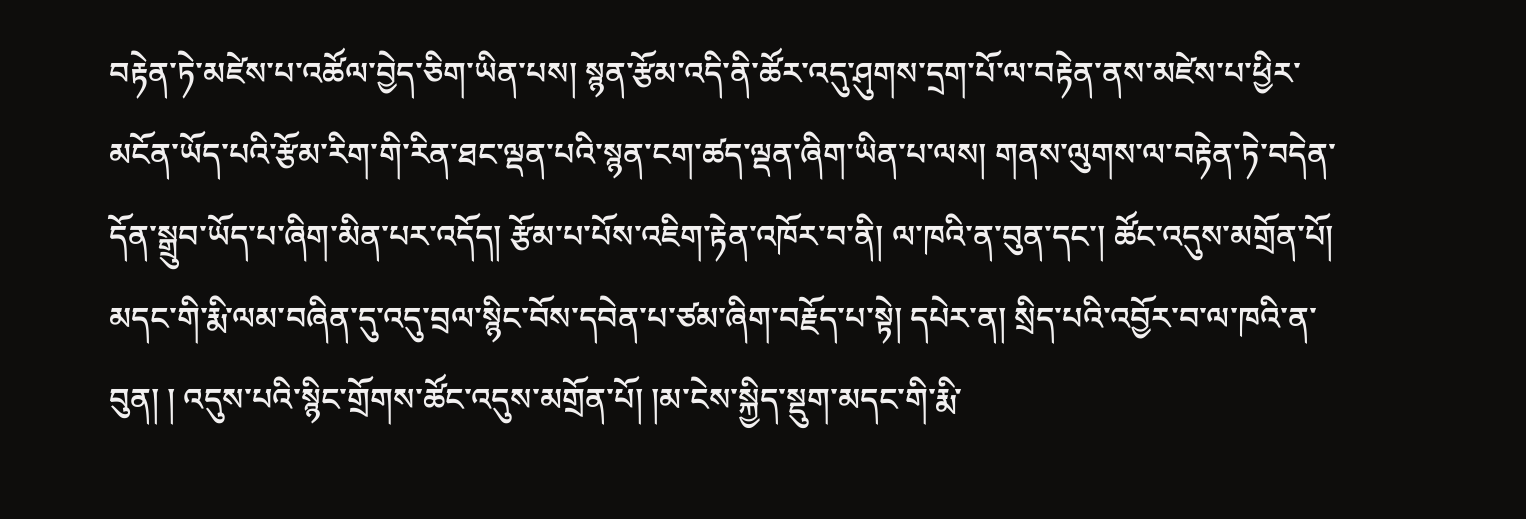བརྟེན་ཏེ་མཛེས་པ་འཚོལ་བྱེད་ཅིག་ཡིན་པས། སྙན་རྩོམ་འདི་ནི་ཚོར་འདུ་ཤུགས་དྲག་པོ་ལ་བརྟེན་ནས་མཛེས་པ་ཕྱིར་མངོན་ཡོད་པའི་རྩོམ་རིག་གི་རིན་ཐང་ལྡན་པའི་སྙན་ངག་ཚད་ལྡན་ཞིག་ཡིན་པ་ལས། གནས་ལུགས་ལ་བརྟེན་ཏེ་བདེན་དོན་སྒྲུབ་ཡོད་པ་ཞིག་མིན་པར་འདོད། རྩོམ་པ་པོས་འཇིག་རྟེན་འཁོར་བ་ནི། ལ་ཁའི་ན་བུན་དང་། ཚོང་འདུས་མགྲོན་པོ། མདང་གི་རྨི་ལམ་བཞིན་དུ་འདུ་བྲལ་སྙིང་བོས་དབེན་པ་ཙམ་ཞིག་བརྗོད་པ་སྟེ། དཔེར་ན། སྲིད་པའི་འབྱོར་བ་ལ་ཁའི་ན་བུན། ། འདུས་པའི་སྙིང་གྲོགས་ཚོང་འདུས་མགྲོན་པོ། །མ་ངེས་སྐྱིད་སྡུག་མདང་གི་རྨི་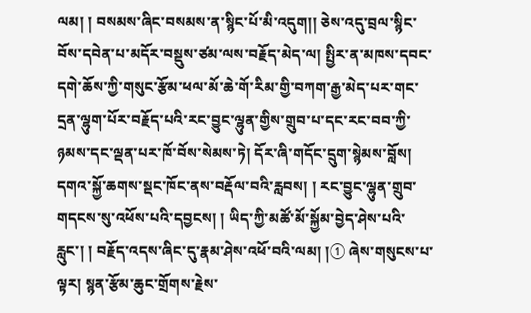ལམ། ། བསམས་ཞིང་བསམས་ན་སྙིང་པོ་མི་འདུག།། ཅེས་འདུ་བྲལ་སྙིང་བོས་དབེན་པ་མདོར་བསྡུས་ཙམ་ལས་བརྗོད་མེད་ལ། སྤྱིར་ན་མཁས་དབང་དགེ་ཆོས་ཀྱི་གསུང་རྩོམ་ཕལ་མོ་ཆེ་གོ་རིམ་གྱི་བཀག་རྒྱ་མེད་པར་གང་དྲན་ལྷུག་པོར་བརྗོད་པའི་རང་བྱུང་ལྷུན་གྱིས་གྲུབ་པ་དང་རང་བབ་ཀྱི་ཉམས་དང་ལྡན་པར་ཁོ་བོས་སེམས་ཏེ། དོར་ཞི་གདོང་དྲུག་སྙེམས་བློས། དགའ་སྐྱོ་ཆགས་སྡང་ཁོང་ནས་བརྡོལ་བའི་རླབས། ། རང་བྱུང་ལྷུན་གྲུབ་གདངས་སུ་འཕོས་པའི་དབྱངས། ། ཡིད་ཀྱི་མཚོ་མོ་སྐྱོམ་བྱེད་ཤེས་པའི་རླུང་། ། བརྗོད་འདས་ཞིང་དུ་རྣམ་ཤེས་འཕོ་བའི་ལམ། །① ཞེས་གསུངས་པ་ལྟར། སྙན་རྩོམ་ཆུང་གྲོགས་རྗེས་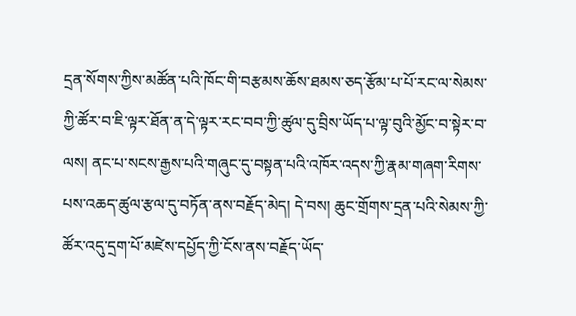དྲན་སོགས་ཀྱིས་མཚོན་པའི་ཁོང་གི་བརྩམས་ཆོས་ཐམས་ཅད་རྩོམ་པ་པོ་རང་ལ་སེམས་ཀྱི་ཚོར་བ་ཇི་ལྟར་ཐོན་ན་དེ་ལྟར་རང་བབ་ཀྱི་ཚུལ་དུ་བྲིས་ཡོད་པ་ལྟ་བུའི་མྱོང་བ་སྟེར་བ་ལས། ནང་པ་སངས་རྒྱས་པའི་གཞུང་དུ་བསྟན་པའི་འཁོར་འདས་ཀྱི་རྣམ་གཞག་རིགས་པས་འཆད་ཚུལ་རྩལ་དུ་བཏོན་ནས་བརྗོད་མེད། དེ་བས། ཆུང་གྲོགས་དྲན་པའི་སེམས་ཀྱི་ཚོར་འདུ་དྲག་པོ་མཛེས་དཔྱོད་ཀྱི་ངོས་ནས་བརྗོད་ཡོད་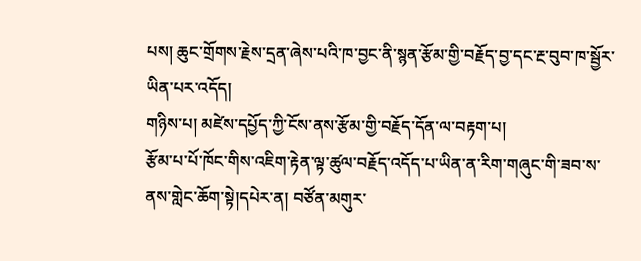པས། ཆུང་གྲོགས་རྗེས་དྲན་ཞེས་པའི་ཁ་བྱང་ནི་སྙན་རྩོམ་གྱི་བརྗོད་བྱ་དང་རྔ་བུབ་ཁ་སྦྱོར་ཡིན་པར་འདོད།
གཉིས་པ། མཛེས་དཔྱོད་ཀྱི་ངོས་ནས་རྩོམ་གྱི་བརྗོད་དོན་ལ་བརྟག་པ།
རྩོམ་པ་པོ་ཁོང་གིས་འཇིག་རྟེན་ལྟ་ཚུལ་བརྗོད་འདོད་པ་ཡིན་ན་རིག་གཞུང་གི་ཟབ་ས་ནས་གླེང་ཆོག་སྟེ།དཔེར་ན། བཙོན་མགུར་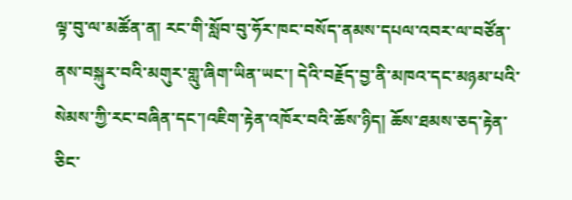ལྟ་བུ་ལ་མཚོན་ན། རང་གི་སློབ་བུ་ཧོར་ཁང་བསོད་ནམས་དཔལ་འབར་ལ་བཙོན་ནས་བསྐུར་བའི་མགུར་གླུ་ཞིག་ཡིན་ཡང་། དེའི་བརྗོད་བྱ་ནི་མཁའ་དང་མཉམ་པའི་སེམས་ཀྱི་རང་བཞིན་དང་།འཇིག་རྟེན་འཁོར་བའི་ཆོས་ཉིད། ཆོས་ཐམས་ཅད་རྟེན་ཅིང་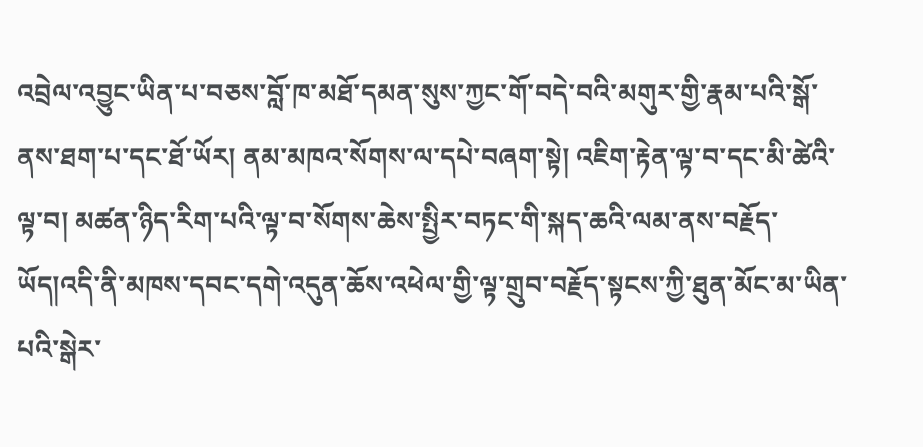འབྲེལ་འབྱུང་ཡིན་པ་བཅས་བློ་ཁ་མཐོ་དམན་སུས་ཀྱང་གོ་བདེ་བའི་མགུར་གྱི་རྣམ་པའི་སྒོ་ནས་ཐག་པ་དང་ཐོ་ཡོར། ནམ་མཁའ་སོགས་ལ་དཔེ་བཞག་སྟེ། འཇིག་རྟེན་ལྟ་བ་དང་མི་ཚེའི་ལྟ་བ། མཚན་ཉིད་རིག་པའི་ལྟ་བ་སོགས་ཆེས་སྤྱིར་བཏང་གི་སྐད་ཆའི་ལམ་ནས་བརྗོད་ཡོད།འདི་ནི་མཁས་དབང་དགེ་འདུན་ཆོས་འཕེལ་གྱི་ལྟ་གྲུབ་བརྗོད་སྟངས་ཀྱི་ཐུན་མོང་མ་ཡིན་པའི་སྒེར་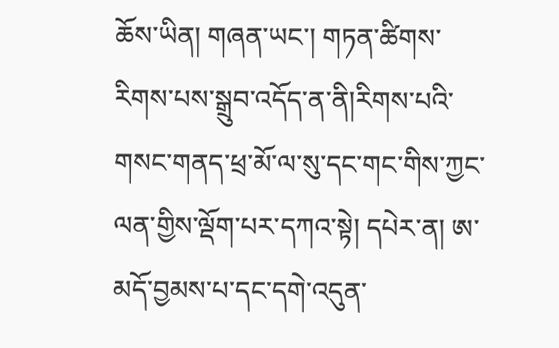ཆོས་ཡིན། གཞན་ཡང་། གཏན་ཚིགས་རིགས་པས་སྒྲུབ་འདོད་ན་ནི།རིགས་པའི་གསང་གནད་ཕྲ་མོ་ལ་སུ་དང་གང་གིས་ཀྱང་ལན་གྱིས་ལྡོག་པར་དཀའ་སྟེ། དཔེར་ན། ཨ་མདོ་བྱམས་པ་དང་དགེ་འདུན་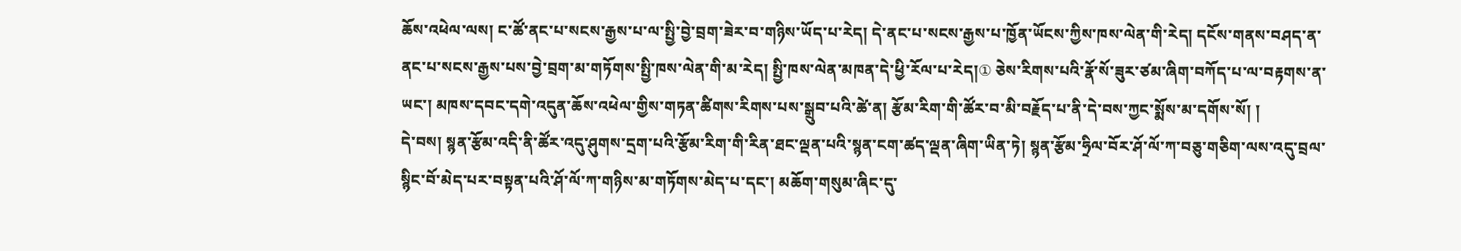ཆོས་འཕེལ་ལས། ང་ཚོ་ནང་པ་སངས་རྒྱས་པ་ལ་སྤྱི་བྱེ་བྲག་ཟེར་བ་གཉིས་ཡོད་པ་རེད། དེ་ནང་པ་སངས་རྒྱས་པ་ཁྱོན་ཡོངས་ཀྱིས་ཁས་ལེན་གི་རེད། དངོས་གནས་བཤད་ན་ནང་པ་སངས་རྒྱས་པས་བྱེ་བྲག་མ་གཏོགས་སྤྱི་ཁས་ལེན་གི་མ་རེད། སྤྱི་ཁས་ལེན་མཁན་དེ་ཕྱི་རོལ་པ་རེད།① ཅེས་རིགས་པའི་རྣོ་སོ་ཟུར་ཙམ་ཞིག་བཀོད་པ་ལ་བརྟགས་ན་ཡང་། མཁས་དབང་དགེ་འདུན་ཆོས་འཕེལ་གྱིས་གཏན་ཚིགས་རིགས་པས་སྒྲུབ་པའི་ཚེ་ན། རྩོམ་རིག་གི་ཚོར་བ་མི་བརྗོད་པ་ནི་དེ་བས་ཀྱང་སྨོས་མ་དགོས་སོ། །
དེ་བས། སྙན་རྩོམ་འདི་ནི་ཚོར་འདུ་ཤུགས་དྲག་པའི་རྩོམ་རིག་གི་རིན་ཐང་ལྡན་པའི་སྙན་ངག་ཚད་ལྡན་ཞིག་ཡིན་ཏེ། སྙན་རྩོམ་ཧྲིལ་བོར་ཤོ་ལོ་ཀ་བཅུ་གཅིག་ལས་འདུ་བྲལ་སྙིང་བོ་མེད་པར་བསྟན་པའི་ཤོ་ལོ་ཀ་གཉིས་མ་གཏོགས་མེད་པ་དང་། མཆོག་གསུམ་ཞིང་དུ་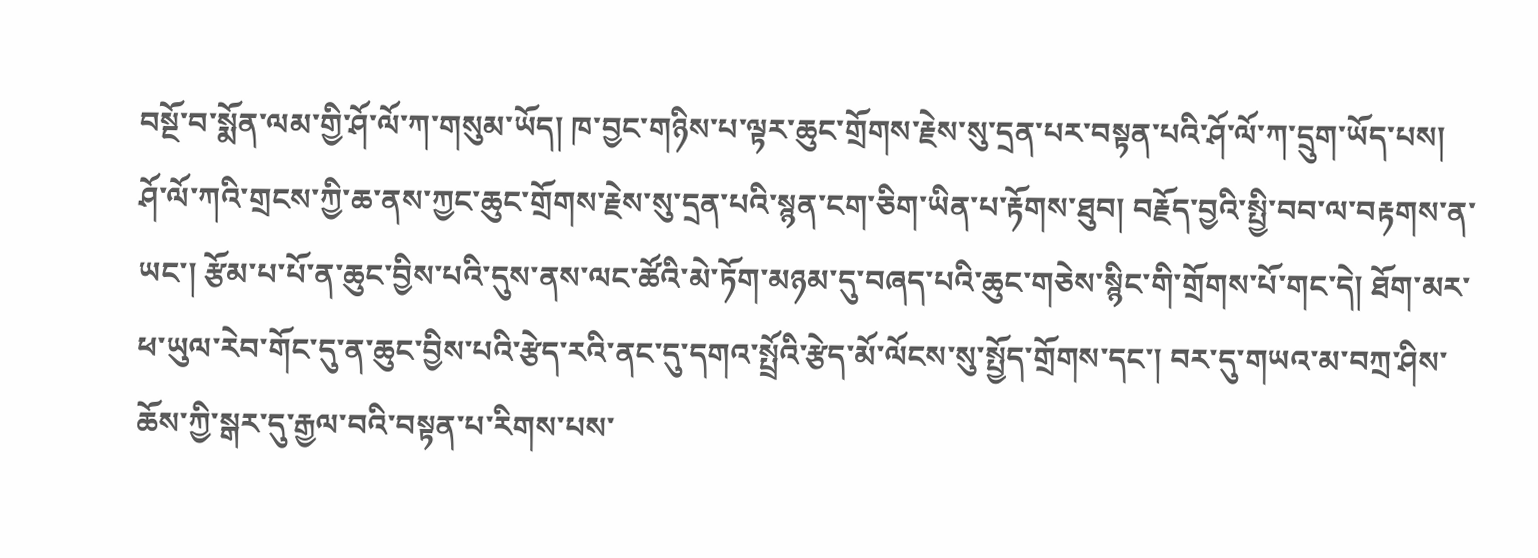བསྔོ་བ་སྨོན་ལམ་གྱི་ཤོ་ལོ་ཀ་གསུམ་ཡོད། ཁ་བྱང་གཉིས་པ་ལྟར་ཆུང་གྲོགས་རྗེས་སུ་དྲན་པར་བསྟན་པའི་ཤོ་ལོ་ཀ་དྲུག་ཡོད་པས། ཤོ་ལོ་ཀའི་གྲངས་ཀྱི་ཆ་ནས་ཀྱང་ཆུང་གྲོགས་རྗེས་སུ་དྲན་པའི་སྙན་ངག་ཅིག་ཡིན་པ་རྟོགས་ཐུབ། བརྗོད་བྱའི་སྤྱི་བབ་ལ་བརྟགས་ན་ཡང་། རྩོམ་པ་པོ་ན་ཆུང་བྱིས་པའི་དུས་ནས་ལང་ཚོའི་མེ་ཏོག་མཉམ་དུ་བཞད་པའི་ཆུང་གཅེས་སྙིང་གི་གྲོགས་པོ་གང་དེ། ཐོག་མར་ཕ་ཡུལ་རེབ་གོང་དུ་ན་ཆུང་བྱིས་པའི་རྩེད་རའི་ནང་དུ་དགའ་སྤྲོའི་རྩེད་མོ་ལོངས་སུ་སྤྱོད་གྲོགས་དང་། བར་དུ་གཡའ་མ་བཀྲ་ཤིས་ཆོས་ཀྱི་སྒར་དུ་རྒྱལ་བའི་བསྟན་པ་རིགས་པས་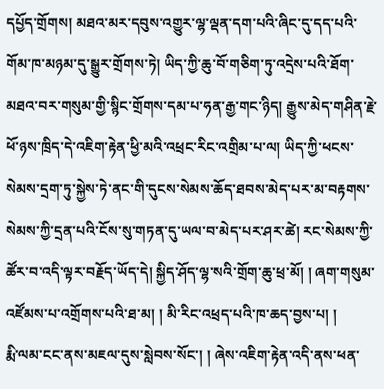དཔྱོད་གྲོགས། མཐའ་མར་དབུས་འགྱུར་ལྷ་ལྡན་དག་པའི་ཞིང་དུ་དད་པའི་གོམ་ཁ་མཉམ་དུ་སྒྱུར་གྲོགས་ཏེ། ཡིད་ཀྱི་ཆུ་བོ་གཅིག་ཏུ་འདྲེས་པའི་ཐོག་མཐའ་བར་གསུམ་གྱི་སྙིང་གྲོགས་དམ་པ་ཧན་རྒྱ་གང་ཉིད། རྒྱུས་མེད་གཤིན་རྗེ་ཕོ་ཉས་ཁྲིད་དེ་འཇིག་རྟེན་ཕྱི་མའི་འཕྲང་རིང་འགྲིམ་པ་ལ། ཡིད་ཀྱི་ཕངས་སེམས་དྲག་ཏུ་སྐྱེས་ཏེ་ནང་གི་དུངས་སེམས་ཆོད་ཐབས་མེད་པར་མ་བརྟགས་སེམས་ཀྱི་དྲན་པའི་ངོས་སུ་གཏན་དུ་ཡལ་བ་མེད་པར་ཤར་ཚེ། རང་སེམས་ཀྱི་ཚོར་བ་འདི་ལྟར་བརྗོད་ཡོད་དེ། སྐྱིད་ཤོད་ལྷ་སའི་གྲོག་ཆུ་ཕྲ་མོ། ། ཞག་གསུམ་འཛོམས་པ་འགྲོགས་པའི་ཐ་མ། ། མི་རིང་འཕྲད་པའི་ཁ་ཆད་བྱས་པ། །
རྨི་ལམ་ངང་ནས་མཇལ་དུས་སླེབས་སོང་། ། ཞེས་འཇིག་རྟེན་འདི་ནས་ཕན་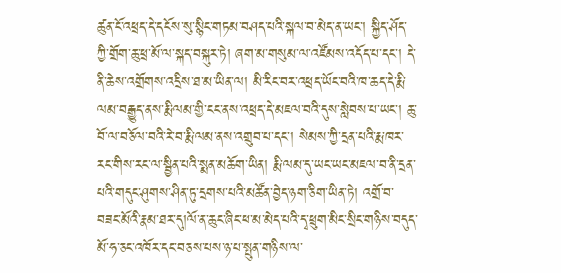ཚུན་ངོ་འཕྲད་དེ་དངོས་སུ་སྙིང་གཏམ་བཤད་པའི་སྐལ་བ་མེད་ན་ཡང་། སྐྱིད་ཤོད་ཀྱི་གྲོག་ཆུ་ཕྲ་མོ་ལ་སྐད་བསྐུར་ཏེ། ཞག་མ་གསུམ་ལ་འཛོམས་འདོད་པ་དང་། དེ་ནི་ཆེས་འགྲོགས་འདྲིས་ཐ་མ་ཡིན་ལ། མི་རིང་བར་འཕྲད་ཡོང་བའི་ཁ་ཆད་དེ་རྨི་ལམ་བརྒྱུད་ནས་རྨི་ལམ་གྱི་ངང་ནས་འཕྲད་དེ་མཇལ་བའི་དུས་སླེབས་པ་ཡང་། ཆུ་བོ་ལ་བཅོལ་བའི་རེ་བ་རྨི་ལམ་ནས་འགྲུབ་པ་དང་། སེམས་ཀྱི་དྲན་པའི་རྨ་ཁར་རང་གིས་རང་ལ་སྦྱིན་པའི་སྨན་མཆོག་ཡིན། རྨི་ལམ་དུ་ཡང་ཡང་མཇལ་བ་ནི་དྲན་པའི་གདུང་ཤུགས་ཤིན་ཏུ་དྲགས་པའི་མཚོན་བྱེད་ཉག་ཅིག་ཡིན་ཏེ། འགྲོ་བ་བཟང་མོའི་རྣམ་ཐར་དུ།ལོ་ན་ཆུང་ཞིང་ཕ་མ་མེད་པའི་དྭ་ཕྲུག་མིང་སྲིང་གཉིས་བདུད་མོ་ཧ་ཅང་འཁོར་དང་བཅས་པས་ཉ་པ་སྤུན་གཉིས་ལ་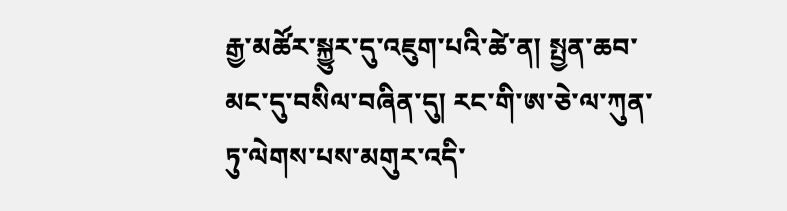རྒྱ་མཚོར་སྐྱུར་དུ་འཇུག་པའི་ཚེ་ན། སྤྱན་ཆབ་མང་དུ་བསིལ་བཞིན་དུ། རང་གི་ཨ་ཅེ་ལ་ཀུན་ཏུ་ལེགས་པས་མགུར་འདི་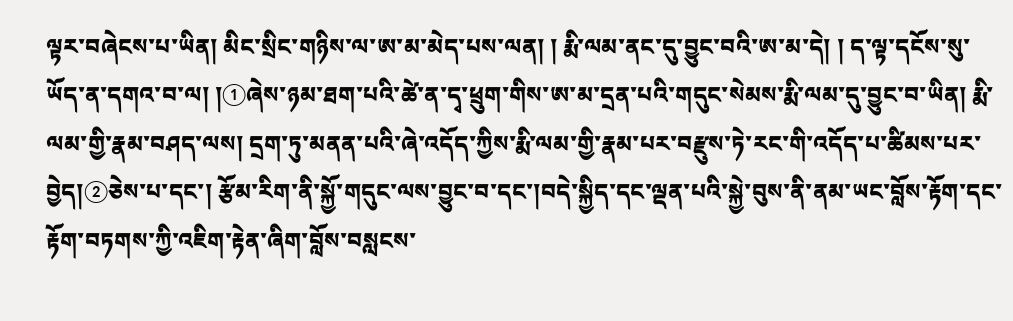ལྟར་བཞེངས་པ་ཡིན། མིང་སྲིང་གཉིས་ལ་ཨ་མ་མེད་པས་ལན། ། རྨི་ལམ་ནང་དུ་བྱུང་བའི་ཨ་མ་དེ། ། ད་ལྟ་དངོས་སུ་ཡོད་ན་དགའ་བ་ལ། །①ཞེས་ཉམ་ཐག་པའི་ཚེ་ན་དྭ་ཕྲུག་གིས་ཨ་མ་དྲན་པའི་གདུང་སེམས་རྨི་ལམ་དུ་བྱུང་བ་ཡིན། རྨི་ལམ་གྱི་རྣམ་བཤད་ལས། དྲག་ཏུ་མནན་པའི་ཞེ་འདོད་ཀྱིས་རྨི་ལམ་གྱི་རྣམ་པར་བརྫུས་ཏེ་རང་གི་འདོད་པ་ཚིམས་པར་བྱེད།②ཅེས་པ་དང་། རྩོམ་རིག་ནི་སྐྱོ་གདུང་ལས་བྱུང་བ་དང་།བདེ་སྐྱིད་དང་ལྡན་པའི་སྐྱེ་བུས་ནི་ནམ་ཡང་བློས་རྟོག་དང་རྟོག་བཏགས་ཀྱི་འཇིག་རྟེན་ཞིག་བློས་བསླངས་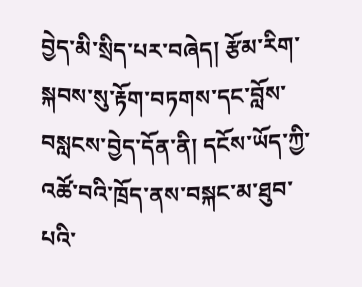བྱེད་མི་སྲིད་པར་བཞེད། རྩོམ་རིག་སྐབས་སུ་རྟོག་བཏགས་དང་བློས་བསླངས་བྱེད་དོན་ནི། དངོས་ཡོད་ཀྱི་འཚོ་བའི་ཁྲོད་ནས་བསྐང་མ་ཐུབ་པའི་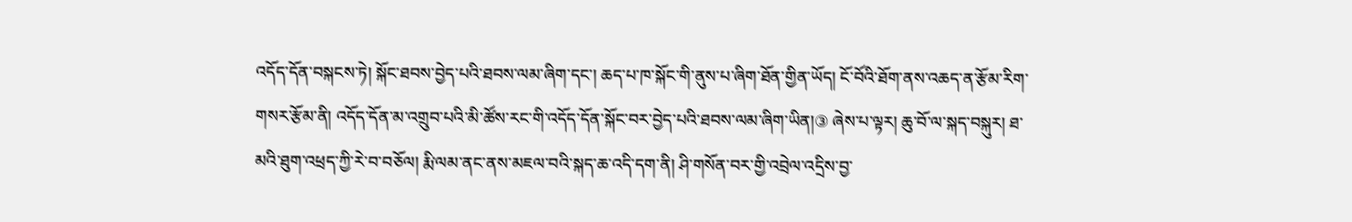འདོད་དོན་བསྐངས་ཏེ། སྐོང་ཐབས་བྱེད་པའི་ཐབས་ལམ་ཞིག་དང་། ཆད་པ་ཁ་སྐོང་གི་ནུས་པ་ཞིག་ཐོན་གྱིན་ཡོད། ངོ་བོའི་ཐོག་ནས་འཆད་ན་རྩོམ་རིག་གསར་རྩོམ་ནི། འདོད་དོན་མ་འགྲུབ་པའི་མི་ཚོས་རང་གི་འདོད་དོན་སྐོང་བར་བྱེད་པའི་ཐབས་ལམ་ཞིག་ཡིན།③ ཞེས་པ་ལྟར། ཆུ་བོ་ལ་སྐད་བསྐུར། ཐ་མའི་ཐུག་འཕྲད་ཀྱི་རེ་བ་བཅོལ། རྨི་ལམ་ནང་ནས་མཇལ་བའི་སྐད་ཆ་འདི་དག་ནི། ཤི་གསོན་བར་གྱི་འབྲེལ་འདྲིས་བྱ་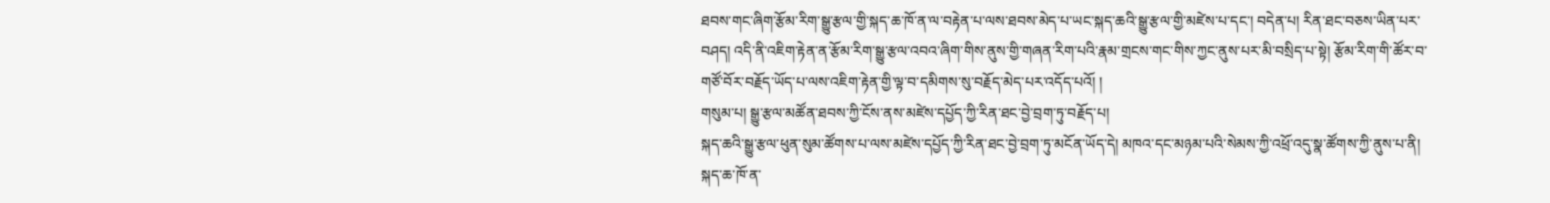ཐབས་གང་ཞིག་རྩོམ་རིག་སྒྱུ་རྩལ་གྱི་སྐད་ཆ་ཁོ་ན་ལ་བརྟེན་པ་ལས་ཐབས་མེད་པ་ཡང་སྐད་ཆའི་སྒྱུ་རྩལ་གྱི་མཛེས་པ་དང་། བདེན་པ། རིན་ཐང་བཅས་ཡིན་པར་བཤད། འདི་ནི་འཇིག་རྟེན་ན་རྩོམ་རིག་སྒྱུ་རྩལ་འབའ་ཞིག་གིས་ནུས་གྱི་གཞན་རིག་པའི་རྣམ་གྲངས་གང་གིས་ཀྱང་ནུས་པར་མི་བསྲིད་པ་སྟེ། རྩོམ་རིག་གི་ཚོར་བ་གཙོ་བོར་བརྗོད་ཡོད་པ་ལས་འཇིག་རྟེན་གྱི་ལྟ་བ་དམིགས་སུ་བརྗོད་མེད་པར་འདོད་པའོ། །
གསུམ་པ། སྒྱུ་རྩལ་མཚོན་ཐབས་ཀྱི་ངོས་ནས་མཛེས་དཔྱོད་ཀྱི་རིན་ཐང་བྱེ་བྲག་ཏུ་བརྗོད་པ།
སྐད་ཆའི་སྒྱུ་རྩལ་ཕུན་སུམ་ཚོགས་པ་ལས་མཛེས་དཔྱོད་ཀྱི་རིན་ཐང་བྱེ་བྲག་ཏུ་མངོན་ཡོད་དེ། མཁའ་དང་མཉམ་པའི་སེམས་ཀྱི་འཕྲོ་འདུ་སྣ་ཚོགས་ཀྱི་ནུས་པ་ནི། སྐད་ཆ་ཁོ་ན་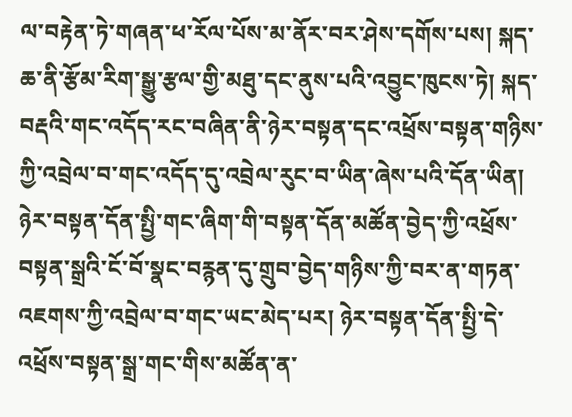ལ་བརྟེན་ཏེ་གཞན་ཕ་རོལ་པོས་མ་ནོར་བར་ཤེས་དགོས་པས། སྐད་ཆ་ནི་རྩོམ་རིག་སྒྱུ་རྩལ་གྱི་མཐུ་དང་ནུས་པའི་འབྱུང་ཁུངས་ཏེ། སྐད་བརྡའི་གང་འདོད་རང་བཞིན་ནི་ཉེར་བསྟན་དང་འཕྲོས་བསྟན་གཉིས་ཀྱི་འབྲེལ་བ་གང་འདོད་དུ་འབྲེལ་རུང་བ་ཡིན་ཞེས་པའི་དོན་ཡིན། ཉེར་བསྟན་དོན་སྤྱི་གང་ཞིག་གི་བསྟན་དོན་མཚོན་བྱེད་ཀྱི་འཕྲོས་བསྟན་སྒྲའི་ངོ་བོ་སྣང་བརྙན་དུ་གྲུབ་བྱེད་གཉིས་ཀྱི་བར་ན་གཏན་འཇགས་ཀྱི་འབྲེལ་བ་གང་ཡང་མེད་པར། ཉེར་བསྟན་དོན་སྤྱི་དེ་འཕྲོས་བསྟན་སྒྲ་གང་གིས་མཚོན་ན་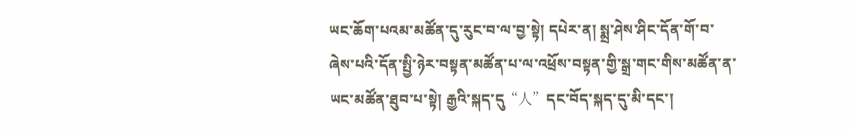ཡང་ཆོག་པའམ་མཚོན་དུ་རུང་བ་ལ་བྱ་སྟེ། དཔེར་ན། སྨྲ་ཤེས་ཤིང་དོན་གོ་བ་ཞེས་པའི་དོན་སྤྱི་ཉེར་བསྟན་མཚོན་པ་ལ་འཕྲོས་བསྟན་གྱི་སྒྲ་གང་གིས་མཚོན་ན་ཡང་མཚོན་ཐུབ་པ་སྟེ། རྒྱའི་སྐད་དུ“人”དང་བོད་སྐད་དུ་མི་དང་།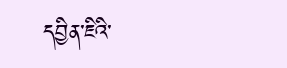དབྱིན་ཇིའི་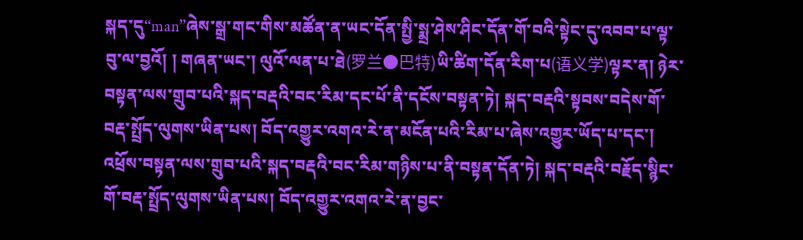སྐད་དུ“man”ཞེས་སྒྲ་གང་གིས་མཚོན་ན་ཡང་དོན་སྤྱི་སྨྲ་ཤེས་ཤིང་དོན་གོ་བའི་སྟེང་དུ་འབབ་པ་ལྟ་བུ་ལ་བྱའོ། ། གཞན་ཡང་། ལུའོ་ལན་པ་ཐེ(罗兰●巴特)ཡི་ཚིག་དོན་རིག་པ(语义学)ལྟར་ན། ཉེར་བསྟན་ལས་གྲུབ་པའི་སྐད་བརྡའི་བང་རིམ་དང་པོ་ནི་དངོས་བསྟན་ཏེ། སྐད་བརྡའི་སྟབས་བདེས་གོ་བརྡ་སྤྲོད་ལུགས་ཡིན་པས། བོད་འགྱུར་འགའ་རེ་ན་མངོན་པའི་རིམ་པ་ཞེས་འགྱུར་ཡོད་པ་དང་། འཕྲོས་བསྟན་ལས་གྲུབ་པའི་སྐད་བརྡའི་བང་རིམ་གཉིས་པ་ནི་བསྟན་དོན་ཏེ། སྐད་བརྡའི་བརྗོད་སྙིང་གོ་བརྡ་སྤྲོད་ལུགས་ཡིན་པས། བོད་འགྱུར་འགའ་རེ་ན་བྱང་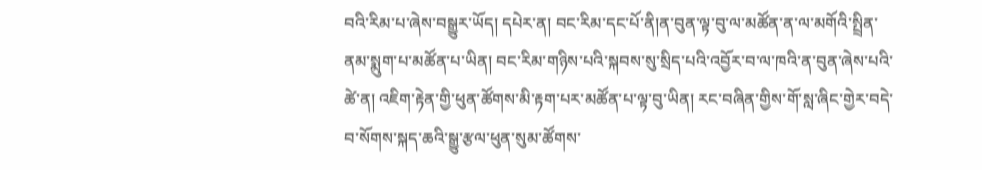བའི་རིམ་པ་ཞེས་བསྒྱུར་ཡོད། དཔེར་ན། བང་རིམ་དང་པོ་ནི།ན་བུན་ལྟ་བུ་ལ་མཚོན་ན་ལ་མགོའི་སྤྲིན་ནམ་སྨུག་པ་མཚོན་པ་ཡིན། བང་རིམ་གཉིས་པའི་སྐབས་སུ་སྲིད་པའི་འབྱོར་བ་ལ་ཁའི་ན་བུན་ཞེས་པའི་ཚེ་ན། འཇིག་རྟེན་གྱི་ཕུན་ཚོགས་མི་རྟག་པར་མཚོན་པ་ལྟ་བུ་ཡིན། རང་བཞིན་གྱིས་གོ་སླ་ཞིང་གྱེར་བདེ་བ་སོགས་སྐད་ཆའི་སྒྱུ་རྩལ་ཕུན་སུམ་ཚོགས་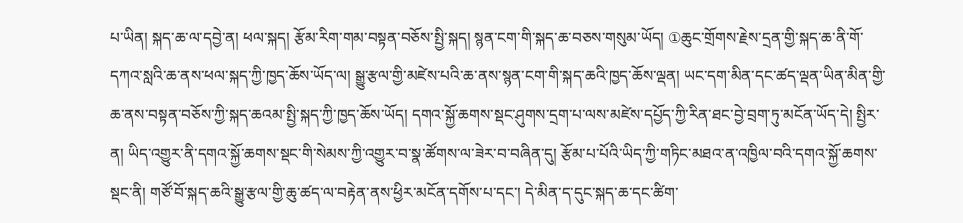པ་ཡིན། སྐད་ཆ་ལ་དབྱེ་ན། ཕལ་སྐད། རྩོམ་རིག་གམ་བསྟན་བཅོས་སྤྱི་སྐད། སྙན་ངག་གི་སྐད་ཆ་བཅས་གསུམ་ཡོད། ①ཆུང་གྲོགས་རྗེས་དྲན་གྱི་སྐད་ཆ་ནི་གོ་དཀའ་སླའི་ཆ་ནས་ཕལ་སྐད་ཀྱི་ཁྱད་ཆོས་ཡོད་ལ། སྒྱུ་རྩལ་གྱི་མཛེས་པའི་ཆ་ནས་སྙན་ངག་གི་སྐད་ཆའི་ཁྱད་ཆོས་ལྡན། ཡང་དག་མིན་དང་ཚད་ལྡན་ཡིན་མིན་གྱི་ཆ་ནས་བསྟན་བཅོས་ཀྱི་སྐད་ཆའམ་སྤྱི་སྐད་ཀྱི་ཁྱད་ཆོས་ཡོད། དགའ་སྐྱོ་ཆགས་སྡང་ཤུགས་དྲག་པ་ལས་མཛེས་དཔྱོད་ཀྱི་རིན་ཐང་བྱེ་བྲག་ཏུ་མངོན་ཡོད་དེ། སྤྱིར་ན། ཡིད་འགྱུར་ནི་དགའ་སྐྱོ་ཆགས་སྡང་གི་སེམས་ཀྱི་འགྱུར་བ་སྣ་ཚོགས་ལ་ཟེར་བ་བཞིན་དུ། རྩོམ་པ་པོའི་ཡིད་ཀྱི་གཏིང་མཐའ་ན་འཁྱིལ་བའི་དགའ་སྐྱོ་ཆགས་སྡང་ནི། གཙོ་བོ་སྐད་ཆའི་སྒྱུ་རྩལ་གྱི་ཆུ་ཚད་ལ་བརྟེན་ནས་ཕྱིར་མངོན་དགོས་པ་དང་། དེ་མིན་ད་དུང་སྐད་ཆ་དང་ཚིག་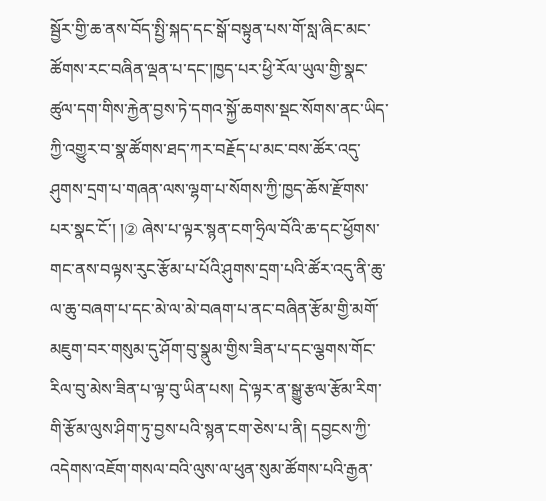སྦྱོར་གྱི་ཆ་ནས་བོད་སྤྱི་སྐད་དང་སྒོ་བསྟུན་པས་གོ་སླ་ཞིང་མང་ཚོགས་རང་བཞིན་ལྡན་པ་དང་།ཁྱད་པར་ཕྱི་རོལ་ཡུལ་གྱི་སྣང་ཚུལ་དག་གིས་རྐྱེན་བྱས་ཏེ་དགའ་སྐྱོ་ཆགས་སྡང་སོགས་ནང་ཡིད་ཀྱི་འགྱུར་བ་སྣ་ཚོགས་ཐད་ཀར་བརྗོད་པ་མང་བས་ཚོར་འདུ་ཤུགས་དྲག་པ་གཞན་ལས་ལྷག་པ་སོགས་ཀྱི་ཁྱད་ཆོས་རྫོགས་པར་སྣང་ངོ་། །② ཞེས་པ་ལྟར་སྙན་ངག་ཧྲིལ་བོའི་ཆ་དང་ཕྱོགས་གང་ནས་བལྟས་རུང་རྩོམ་པ་པོའི་ཤུགས་དྲག་པའི་ཚོར་འདུ་ནི་ཆུ་ལ་ཆུ་བཞག་པ་དང་མེ་ལ་མེ་བཞག་པ་ནང་བཞིན་རྩོམ་གྱི་མགོ་མཇུག་བར་གསུམ་དུ་ཤོག་བུ་སྣུམ་གྱིས་ཟིན་པ་དང་ལྕགས་གོང་རིལ་བུ་མེས་ཟིན་པ་ལྟ་བུ་ཡིན་པས། དེ་ལྟར་ན་སྒྱུ་རྩལ་རྩོམ་རིག་གི་རྩོམ་ལུས་ཤིག་ཏུ་བྱས་པའི་སྙན་ངག་ཅེས་པ་ནི། དབྱངས་ཀྱི་འདེགས་འཇོག་གསལ་བའི་ལུས་ལ་ཕུན་སུམ་ཚོགས་པའི་རྒྱན་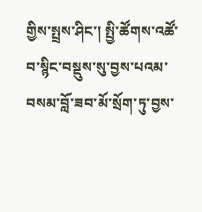གྱིས་སྤྲས་ཤིང་། སྤྱི་ཚོགས་འཚོ་བ་སྙིང་བསྡུས་སུ་བྱས་པའམ་བསམ་བློ་ཟབ་མོ་སྲོག་ཏུ་བྱས་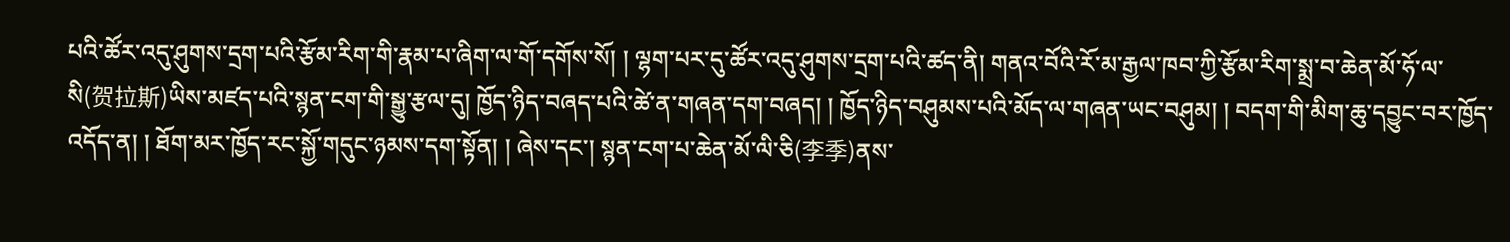པའི་ཚོར་འདུ་ཤུགས་དྲག་པའི་རྩོམ་རིག་གི་རྣམ་པ་ཞིག་ལ་གོ་དགོས་སོ། ། ལྷག་པར་དུ་ཚོར་འདུ་ཤུགས་དྲག་པའི་ཚད་ནི། གནའ་བོའི་རོ་མ་རྒྱལ་ཁབ་ཀྱི་རྩོམ་རིག་སྨྲ་བ་ཆེན་མོ་ཧོ་ལ་སི(贺拉斯)ཡིས་མཛད་པའི་སྙན་ངག་གི་སྒྱུ་རྩལ་དུ། ཁྱོད་ཉིད་བཞད་པའི་ཚེ་ན་གཞན་དག་བཞད། ། ཁྱོད་ཉིད་བཤུམས་པའི་མོད་ལ་གཞན་ཡང་བཤུམ། ། བདག་གི་མིག་ཆུ་དབྱུང་བར་ཁྱོད་འདོད་ན། ། ཐོག་མར་ཁྱོད་རང་སྐྱོ་གདུང་ཉམས་དག་སྟོན། ། ཞེས་དང་། སྙན་ངག་པ་ཆེན་མོ་ལི་ཅི(李季)ནས་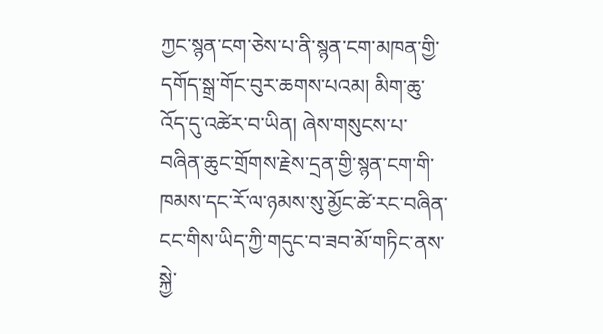ཀྱང་སྙན་ངག་ཅེས་པ་ནི་སྙན་ངག་མཁན་གྱི་དགོད་སྒྲ་གོང་བུར་ཆགས་པའམ། མིག་ཆུ་འོད་དུ་འཚེར་བ་ཡིན། ཞེས་གསུངས་པ་བཞིན་ཆུང་གྲོགས་རྗེས་དྲན་གྱི་སྙན་ངག་གི་ཁམས་དང་རོ་ལ་ཉམས་སུ་མྱོང་ཚེ་རང་བཞིན་ངང་གིས་ཡིད་ཀྱི་གདུང་བ་ཟབ་མོ་གཏིང་ནས་སྐྱེ་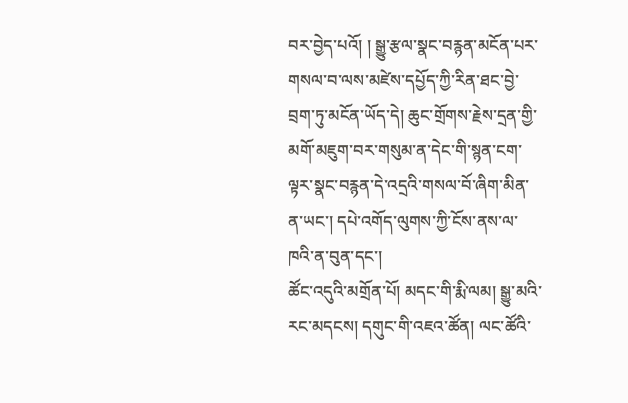བར་བྱེད་པའོ། ། སྒྱུ་རྩལ་སྣང་བརྙན་མངོན་པར་གསལ་བ་ལས་མཛེས་དཔྱོད་ཀྱི་རིན་ཐང་བྱེ་བྲག་ཏུ་མངོན་ཡོད་དེ། ཆུང་གྲོགས་རྗེས་དྲན་གྱི་མགོ་མཇུག་བར་གསུམ་ན་དེང་གི་སྙན་ངག་ལྟར་སྣང་བརྙན་དེ་འདྲའི་གསལ་བོ་ཞིག་མིན་ན་ཡང་། དཔེ་འགོད་ལུགས་ཀྱི་ངོས་ནས་ལ་ཁའི་ན་བུན་དང་།
ཚོང་འདུའི་མགྲོན་པོ། མདང་གི་རྨི་ལམ། སྒྱུ་མའི་རང་མདངས། དགུང་གི་འཇའ་ཚོན། ལང་ཚོའི་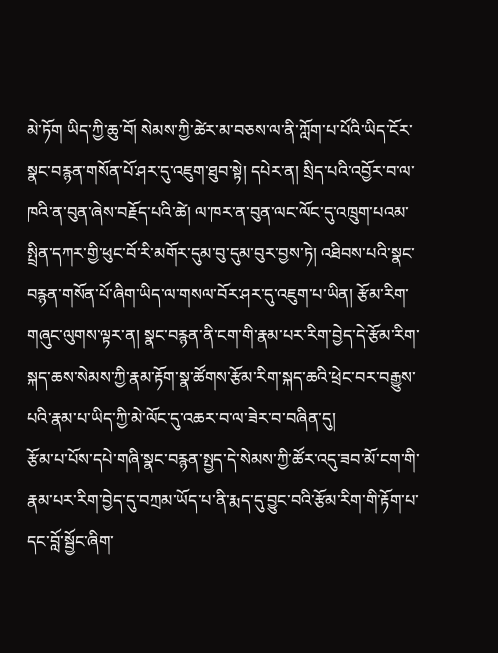མེ་ཏོག ཡིད་ཀྱི་ཆུ་བོ། སེམས་ཀྱི་ཚེར་མ་བཅས་ལ་ནི་ཀློག་པ་པོའི་ཡིད་ངོར་སྣང་བརྙན་གསོན་པོ་ཤར་དུ་འཇུག་ཐུབ་སྟེ། དཔེར་ན། སྲིད་པའི་འབྱོར་བ་ལ་ཁའི་ན་བུན་ཞེས་བརྗོད་པའི་ཚེ། ལ་ཁར་ན་བུན་ལང་ལོང་དུ་འཁྲུག་པའམ་སྤྲིན་དཀར་གྱི་ཕུང་བོ་རི་མགོར་དུམ་བུ་དུམ་བུར་བྱས་ཏེ། འཐིབས་པའི་སྣང་བརྙན་གསོན་པོ་ཞིག་ཡིད་ལ་གསལ་བོར་ཤར་དུ་འཇུག་པ་ཡིན། རྩོམ་རིག་གཞུང་ལུགས་ལྟར་ན། སྣང་བརྙན་ནི་ངག་གི་རྣམ་པར་རིག་བྱེད་དེ་རྩོམ་རིག་སྐད་ཆས་སེམས་ཀྱི་རྣམ་རྟོག་སྣ་ཚོགས་རྩོམ་རིག་སྐད་ཆའི་ཕྲེང་བར་བརྒྱུས་པའི་རྣམ་པ་ཡིད་ཀྱི་མེ་ལོང་དུ་འཆར་བ་ལ་ཟེར་བ་བཞིན་དུ།
རྩོམ་པ་པོས་དཔེ་གཞི་སྣང་བརྙན་སྤྱད་དེ་སེམས་ཀྱི་ཚོར་འདུ་ཟབ་མོ་ངག་གི་རྣམ་པར་རིག་བྱེད་དུ་བཀྲམ་ཡོད་པ་ནི་རྨད་དུ་བྱུང་བའི་རྩོམ་རིག་གི་རྟོག་པ་དང་བློ་སྦྱོང་ཞིག་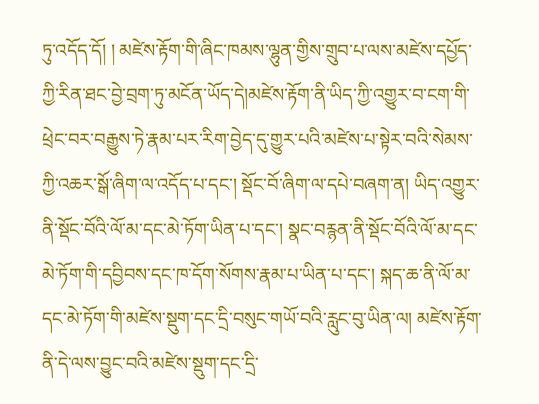ཏུ་འདོད་དོ། ། མཛེས་རྟོག་གི་ཞིང་ཁམས་ལྷུན་གྱིས་གྲུབ་པ་ལས་མཛེས་དཔྱོད་ཀྱི་རིན་ཐང་བྱེ་བྲག་ཏུ་མངོན་ཡོད་དེ།མཛེས་རྟོག་ནི་ཡིད་ཀྱི་འགྱུར་བ་ངག་གི་ཕྲེང་བར་བརྒྱུས་ཏེ་རྣམ་པར་རིག་བྱེད་དུ་གྱུར་པའི་མཛེས་པ་སྟེར་བའི་སེམས་ཀྱི་འཆར་སྒོ་ཞིག་ལ་འདོད་པ་དང་། སྡོང་བོ་ཞིག་ལ་དཔེ་བཞག་ན། ཡིད་འགྱུར་ནི་སྡོང་བོའི་ལོ་མ་དང་མེ་ཏོག་ཡིན་པ་དང་། སྣང་བརྙན་ནི་སྡོང་བོའི་ལོ་མ་དང་མེ་ཏོག་གི་དབྱིབས་དང་ཁ་དོག་སོགས་རྣམ་པ་ཡིན་པ་དང་། སྐད་ཆ་ནི་ལོ་མ་དང་མེ་ཏོག་གི་མཛེས་སྡུག་དང་དྲི་བསུང་གཡོ་བའི་རླུང་བུ་ཡིན་ལ། མཛེས་རྟོག་ནི་དེ་ལས་བྱུང་བའི་མཛེས་སྡུག་དང་དྲི་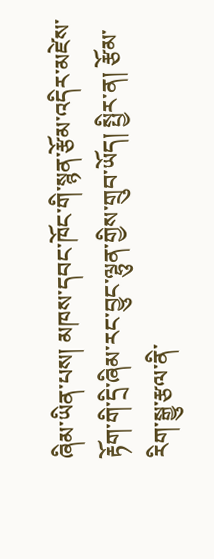ཞིམ་ཡིན་པས། མཁས་དབང་ཁོང་གི་སྙན་རྩོམ་འདིར་མཛེས་རྟོག་གི་དྲི་ཞིམ་རང་བྱུང་ལྷུན་གྱིས་གྲུབ་ཡོད། སྤྱིར་ན། རྩོམ་རིག་སྒྱུ་རྩལ་ནི་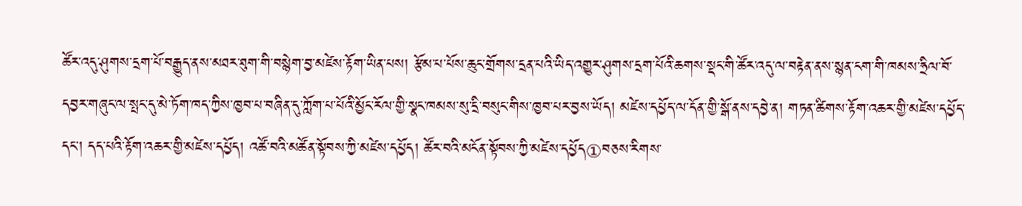ཚོར་འདུ་ཤུགས་དྲག་པོ་བརྒྱུད་ནས་མཐར་ཐུག་གི་བསྙེག་བྱ་མཛེས་རྟོག་ཡིན་པས། རྩོམ་པ་པོས་ཆུང་གྲོགས་དྲན་པའི་ཡིད་འགྱུར་ཤུགས་དྲག་པོའི་ཆགས་སྡང་གི་ཚོར་འདུ་ལ་བརྟེན་ནས་སྙན་ངག་གི་ཁམས་ཧྲིལ་བོ་དབྱར་གཞུང་ལ་སྤང་དུ་མེ་ཏོག་ཁད་ཀྱིས་ཁྱབ་པ་བཞིན་དུ་ཀློག་པ་པོའི་མྱོང་རོལ་གྱི་སྣང་ཁམས་སུ་དྲི་བསུང་གིས་ཁྱབ་པར་བྱས་ཡོད། མཛེས་དཔྱོད་ལ་དོན་གྱི་སྒོ་ནས་དབྱེ་ན། གཏན་ཚིགས་རྟོག་འཆར་གྱི་མཛེས་དཔྱོད་དང་། དད་པའི་རྟོག་འཆར་གྱི་མཛེས་དཔྱོད། འཚོ་བའི་མཚོན་སྟོབས་ཀྱི་མཛེས་དཔྱོད། ཚོར་བའི་མངོན་སྟོབས་ཀྱི་མཛེས་དཔྱོད①བཅས་རིགས་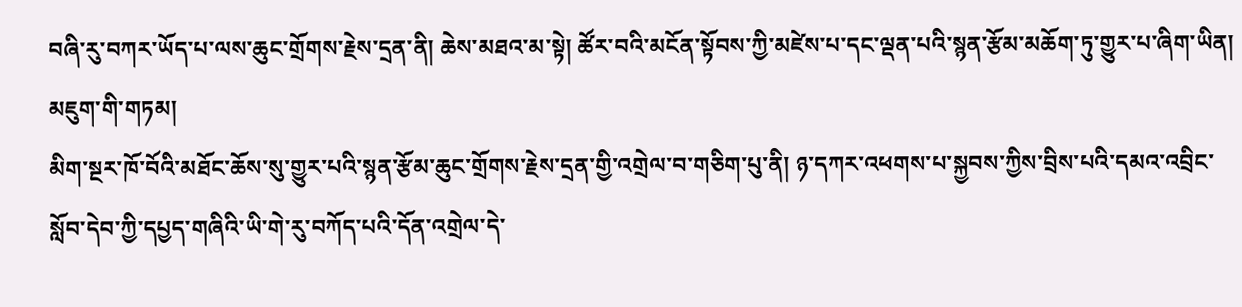བཞི་རུ་བཀར་ཡོད་པ་ལས་ཆུང་གྲོགས་རྗེས་དྲན་ནི། ཆེས་མཐའ་མ་སྟེ། ཚོར་བའི་མངོན་སྟོབས་ཀྱི་མཛེས་པ་དང་ལྡན་པའི་སྙན་རྩོམ་མཆོག་ཏུ་གྱུར་པ་ཞིག་ཡིན།
མཇུག་གི་གཏམ།
མིག་སྔར་ཁོ་བོའི་མཐོང་ཆོས་སུ་གྱུར་པའི་སྙན་རྩོམ་ཆུང་གྲོགས་རྗེས་དྲན་གྱི་འགྲེལ་བ་གཅིག་པུ་ནི། ཉ་དཀར་འཕགས་པ་སྐྱབས་ཀྱིས་བྲིས་པའི་དམའ་འབྲིང་སློབ་དེབ་ཀྱི་དཔྱད་གཞིའི་ཡི་གེ་རུ་བཀོད་པའི་དོན་འགྲེལ་དེ་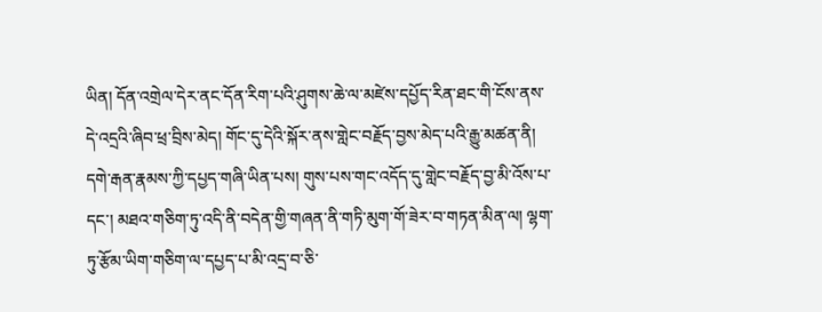ཡིན། དོན་འགྲེལ་དེར་ནང་དོན་རིག་པའི་ཤུགས་ཆེ་ལ་མཛེས་དཔྱོད་རིན་ཐང་གི་ངོས་ནས་དེ་འདྲའི་ཞིབ་ཕྲ་བྲིས་མེད། གོང་དུ་དེའི་སྐོར་ནས་གླེང་བརྗོད་བྱས་མེད་པའི་རྒྱུ་མཚན་ནི། དགེ་རྒན་རྣམས་ཀྱི་དཔྱད་གཞི་ཡིན་པས། གུས་པས་གང་འདོད་དུ་གླེང་བརྗོད་བྱ་མི་འོས་པ་དང་། མཐའ་གཅིག་ཏུ་འདི་ནི་བདེན་གྱི་གཞན་ནི་གཏི་མུག་གོ་ཟེར་བ་གཏན་མིན་ལ། ལྷག་ཏུ་རྩོམ་ཡིག་གཅིག་ལ་དཔྱད་པ་མི་འདྲ་བ་ཅི་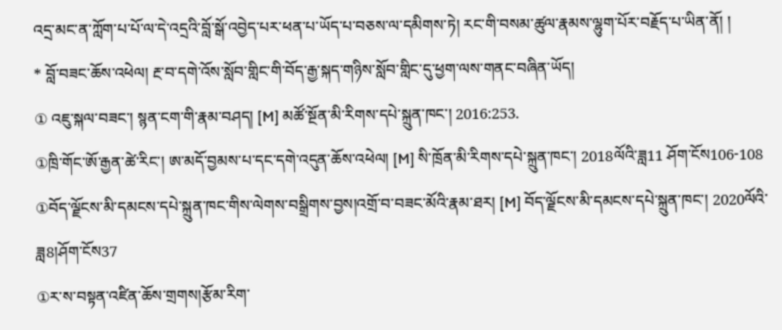འདྲ་མང་ན་ཀློག་པ་པོ་ལ་དེ་འདྲའི་བློ་སྒོ་འབྱེད་པར་ཕན་པ་ཡོད་པ་བཅས་ལ་དམིགས་ཏེ། རང་གི་བསམ་ཚུལ་རྣམས་ལྷུག་པོར་བརྗོད་པ་ཡིན་ནོ། །
* བློ་བཟང་ཆོས་འཕེལ། རྔ་བ་དགེ་འོས་སློབ་གླིང་གི་བོད་རྒྱ་སྐད་གཉིས་སློབ་གླིང་དུ་ཕྱག་ལས་གནང་བཞིན་ཡོད།
① འཇུ་སྐལ་བཟང་། སྙན་ངག་གི་རྣམ་བཤད། [M] མཚོ་སྔོན་མི་རིགས་དཔེ་སྐྲུན་ཁང་། 2016:253.
①ཁྲི་གོང་ཨོ་རྒྱན་ཚེ་རིང་། ཨ་མདོ་བྱམས་པ་དང་དགེ་འདུན་ཆོས་འཕེལ། [M] སི་ཁྲོན་མི་རིགས་དཔེ་སྐྲུན་ཁང་། 2018ལོའི་ཟླ11 ཤོག་ངོས106-108
①བོད་ལྗོངས་མི་དམངས་དཔེ་སྐྲུན་ཁང་གིས་ལེགས་བསྒྲིགས་བྱས།འགྲོ་བ་བཟང་མོའི་རྣམ་ཐར། [M] བོད་ལྗོངས་མི་དམངས་དཔེ་སྐྲུན་ཁང་། 2020ལོའི་ཟླ8།ཤོག་ངོས37
①ར་ས་བསྟན་འཛིན་ཆོས་གྲགས།རྩོམ་རིག་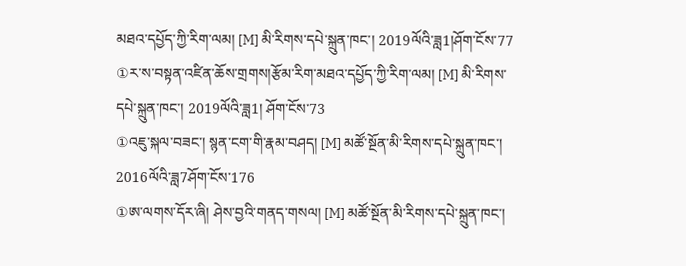མཐའ་དཔྱོད་ཀྱི་རིག་ལམ། [M] མི་རིགས་དཔེ་སྐྲུན་ཁང་། 2019ལོའི་ཟླ1།ཤོག་ངོས་77
①ར་ས་བསྟན་འཛིན་ཆོས་གྲགས།རྩོམ་རིག་མཐའ་དཔྱོད་ཀྱི་རིག་ལམ། [M] མི་རིགས་དཔེ་སྐྲུན་ཁང་། 2019ལོའི་ཟླ1། ཤོག་ངོས་73
①འཇུ་སྐལ་བཟང་། སྙན་ངག་གི་རྣམ་བཤད། [M] མཚོ་སྔོན་མི་རིགས་དཔེ་སྐྲུན་ཁང་། 2016ལོའི་ཟླ7ཤོག་ངོས་176
①ཨ་ལགས་དོར་ཞི། ཤེས་བྱའི་གནད་གསལ། [M] མཚོ་སྔོན་མི་རིགས་དཔེ་སྐྲུན་ཁང་།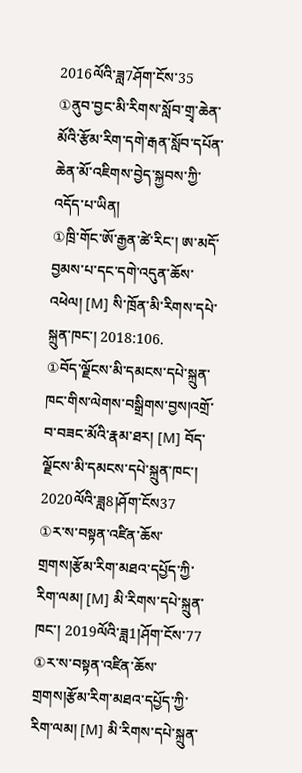2016ལོའི་ཟླ7ཤོག་ངོས་35
①ནུབ་བྱང་མི་རིགས་སློབ་གྲྭ་ཆེན་མོའི་རྩོམ་རིག་དགེ་རྒན་སློབ་དཔོན་ཆེན་མོ་འཇིགས་བྱེད་སྐྱབས་ཀྱི་འདོད་པ་ཡིན།
①ཁྲི་གོང་ཨོ་རྒྱན་ཚེ་རིང་། ཨ་མདོ་བྱམས་པ་དང་དགེ་འདུན་ཆོས་འཕེལ། [M] སི་ཁྲོན་མི་རིགས་དཔེ་སྐྲུན་ཁང་། 2018:106.
①བོད་ལྗོངས་མི་དམངས་དཔེ་སྐྲུན་ཁང་གིས་ལེགས་བསྒྲིགས་བྱས།འགྲོ་བ་བཟང་མོའི་རྣམ་ཐར། [M] བོད་ལྗོངས་མི་དམངས་དཔེ་སྐྲུན་ཁང་། 2020ལོའི་ཟླ8།ཤོག་ངོས37
①ར་ས་བསྟན་འཛིན་ཆོས་གྲགས།རྩོམ་རིག་མཐའ་དཔྱོད་ཀྱི་རིག་ལམ། [M] མི་རིགས་དཔེ་སྐྲུན་ཁང་། 2019ལོའི་ཟླ1།ཤོག་ངོས་77
①ར་ས་བསྟན་འཛིན་ཆོས་གྲགས།རྩོམ་རིག་མཐའ་དཔྱོད་ཀྱི་རིག་ལམ། [M] མི་རིགས་དཔེ་སྐྲུན་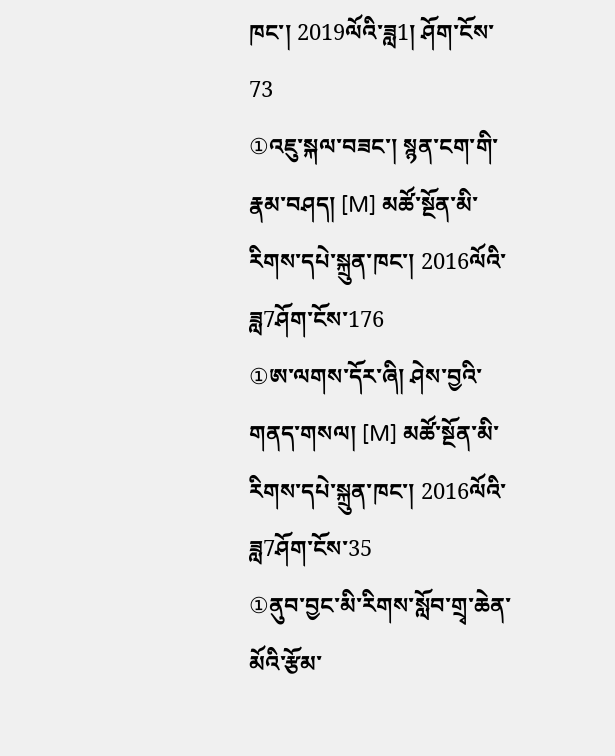ཁང་། 2019ལོའི་ཟླ1། ཤོག་ངོས་73
①འཇུ་སྐལ་བཟང་། སྙན་ངག་གི་རྣམ་བཤད། [M] མཚོ་སྔོན་མི་རིགས་དཔེ་སྐྲུན་ཁང་། 2016ལོའི་ཟླ7ཤོག་ངོས་176
①ཨ་ལགས་དོར་ཞི། ཤེས་བྱའི་གནད་གསལ། [M] མཚོ་སྔོན་མི་རིགས་དཔེ་སྐྲུན་ཁང་། 2016ལོའི་ཟླ7ཤོག་ངོས་35
①ནུབ་བྱང་མི་རིགས་སློབ་གྲྭ་ཆེན་མོའི་རྩོམ་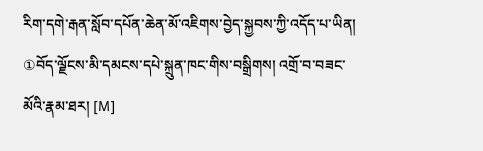རིག་དགེ་རྒན་སློབ་དཔོན་ཆེན་མོ་འཇིགས་བྱེད་སྐྱབས་ཀྱི་འདོད་པ་ཡིན།
①བོད་ལྗོངས་མི་དམངས་དཔེ་སྐྲུན་ཁང་གིས་བསྒྲིགས། འགྲོ་བ་བཟང་མོའི་རྣམ་ཐར། [M]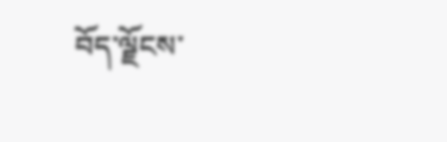བོད་ལྗོངས་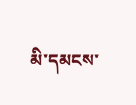མི་དམངས་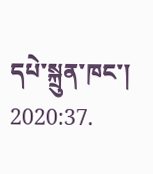དཔེ་སྐྲུན་ཁང་། 2020:37.